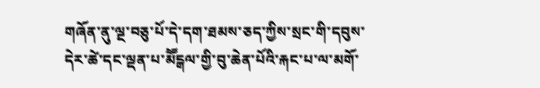གཞོན་ནུ་ལྔ་བཅུ་པོ་དེ་དག་ཐམས་ཅད་ཀྱིས་སྲང་གི་དབུས་དེར་ཚེ་དང་ལྡན་པ་མཽངྒལ་གྱི་བུ་ཆེན་པོའི་རྐང་པ་ལ་མགོ་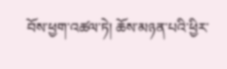བོས་ཕྱག་འཚལ་ཏེ། ཆོས་མཉན་པའི་ཕྱིར་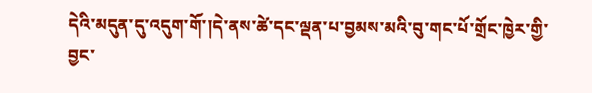དེའི་མདུན་དུ་འདུག་གོ་།དེ་ནས་ཚེ་དང་ལྡན་པ་བྱམས་མའི་བུ་གང་པོ་གྲོང་ཁྱེར་གྱི་བྱང་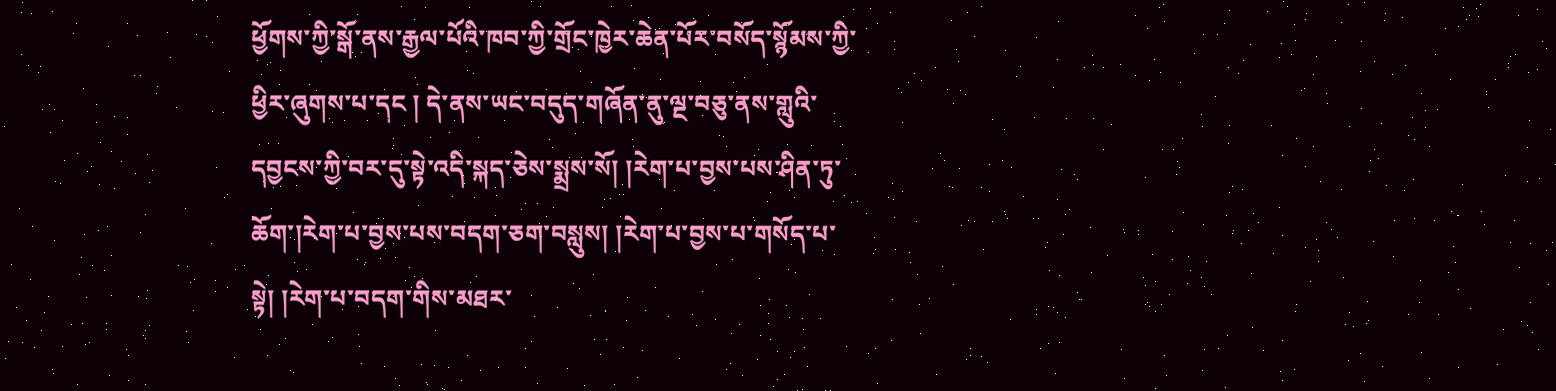ཕྱོགས་ཀྱི་སྒོ་ནས་རྒྱལ་པོའི་ཁབ་ཀྱི་གྲོང་ཁྱེར་ཆེན་པོར་བསོད་སྙོམས་ཀྱི་ཕྱིར་ཞུགས་པ་དང ། དེ་ནས་ཡང་བདུད་གཞོན་ནུ་ལྔ་བཅུ་ནས་གླུའི་དབྱངས་ཀྱི་བར་དུ་སྟེ་འདི་སྐད་ཅེས་སྨྲས་སོ། །རེག་པ་བྱས་པས་ཤིན་ཏུ་ཆོག་།རེག་པ་བྱས་པས་བདག་ཅག་བསླུས། །རེག་པ་བྱས་པ་གསོད་པ་སྟེ། །རེག་པ་བདག་གིས་མཐར་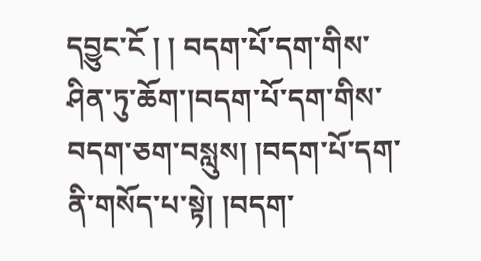དབྱུང་ངོ ། ། བདག་པོ་དག་གིས་ཤིན་ཏུ་ཆོག་།བདག་པོ་དག་གིས་བདག་ཅག་བསླུས། །བདག་པོ་དག་ནི་གསོད་པ་སྟེ། །བདག་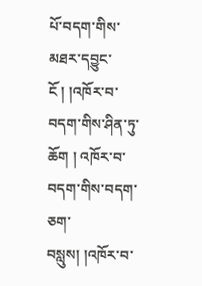པོ་བདག་གིས་མཐར་དབྱུང་ངོ ། །འཁོར་བ་བདག་གིས་ཤིན་ཏུ་ཆོག ། འཁོར་བ་བདག་གིས་བདག་ཅག་བསླུས། །འཁོར་བ་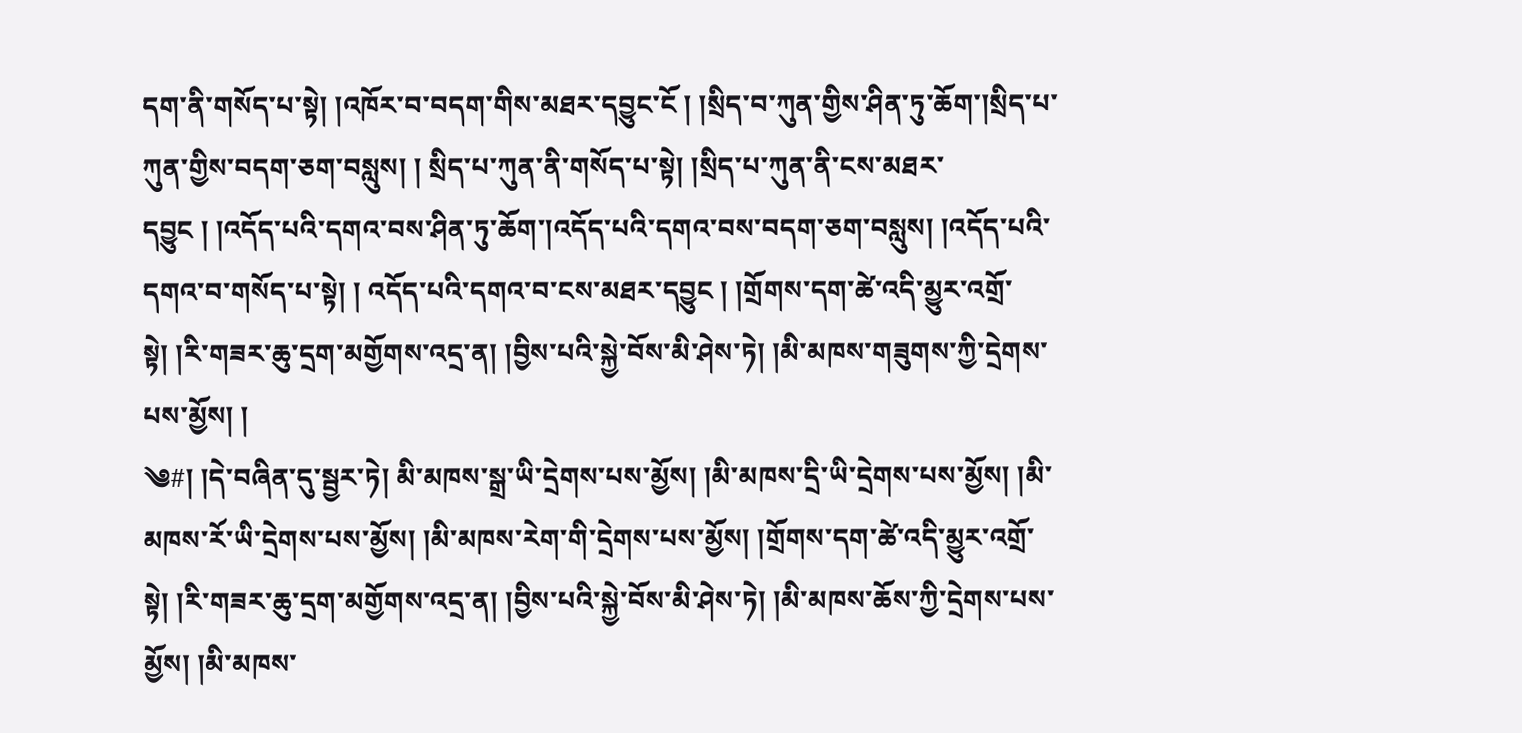དག་ནི་གསོད་པ་སྟེ། །འཁོར་བ་བདག་གིས་མཐར་དབྱུང་ངོ ། །སྲིད་བ་ཀུན་གྱིས་ཤིན་ཏུ་ཆོག་།སྲིད་པ་ཀུན་གྱིས་བདག་ཅག་བསླུས། ། སྲིད་པ་ཀུན་ནི་གསོད་པ་སྟེ། །སྲིད་པ་ཀུན་ནི་ངས་མཐར་དབྱུང ། །འདོད་པའི་དགའ་བས་ཤིན་ཏུ་ཆོག་།འདོད་པའི་དགའ་བས་བདག་ཅག་བསླུས། །འདོད་པའི་དགའ་བ་གསོད་པ་སྟེ། ། འདོད་པའི་དགའ་བ་ངས་མཐར་དབྱུང ། །གྲོགས་དག་ཚེ་འདི་མྱུར་འགྲོ་སྟེ། །རི་གཟར་ཆུ་དྲག་མགྱོགས་འདྲ་ན། །བྱིས་པའི་སྐྱེ་བོས་མི་ཤེས་ཏེ། །མི་མཁས་གཟུགས་ཀྱི་དྲེགས་པས་མྱོས། །
༄#། །དེ་བཞིན་དུ་སྦྱར་ཏེ། མི་མཁས་སྒྲ་ཡི་དྲེགས་པས་མྱོས། །མི་མཁས་དྲི་ཡི་དྲེགས་པས་མྱོས། །མི་མཁས་རོ་ཡི་དྲེགས་པས་མྱོས། །མི་མཁས་རེག་གི་དྲེགས་པས་མྱོས། །གྲོགས་དག་ཚེ་འདི་མྱུར་འགྲོ་སྟེ། །རི་གཟར་ཆུ་དྲག་མགྱོགས་འདྲ་ན། །བྱིས་པའི་སྐྱེ་བོས་མི་ཤེས་ཏེ། །མི་མཁས་ཆོས་ཀྱི་དྲེགས་པས་མྱོས། །མི་མཁས་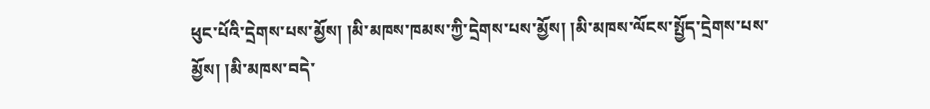ཕུང་པོའི་དྲེགས་པས་མྱོས། །མི་མཁས་ཁམས་ཀྱི་དྲེགས་པས་མྱོས། །མི་མཁས་ལོངས་སྤྱོད་དྲེགས་པས་མྱོས། །མི་མཁས་བདེ་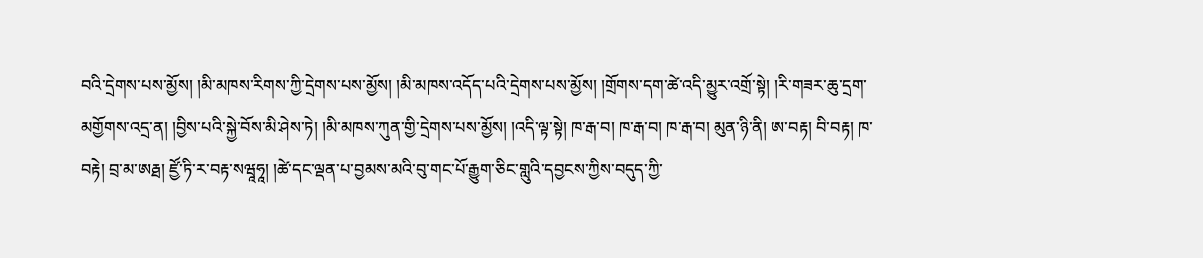བའི་དྲེགས་པས་མྱོས། །མི་མཁས་རིགས་ཀྱི་དྲེགས་པས་མྱོས། །མི་མཁས་འདོད་པའི་དྲེགས་པས་མྱོས། །གྲོགས་དག་ཚེ་འདི་མྱུར་འགྲོ་སྟེ། །རི་གཟར་ཆུ་དྲག་མགྱོགས་འདྲ་ན། །བྱིས་པའི་སྐྱེ་བོས་མི་ཤེས་ཏེ། །མི་མཁས་ཀུན་གྱི་དྲེགས་པས་མྱོས། །འདི་ལྟ་སྟེ། ཁ་རྒ་བ། ཁ་རྒ་བ། ཁ་རྒ་བ། མུན་ཉི་ནི། ཨ་བརྟ། བི་བརྟ། ཁ་བརྟེ། བྲ་མ་ཨརྠ། ཛྱོ་ཏི་ར་བརྟ་སཝཱཧཱ། །ཚེ་དང་ལྡན་པ་བྱམས་མའི་བུ་གང་པོ་རྒྱུག་ཅིང་གླུའི་དབྱངས་ཀྱིས་བདུད་ཀྱི་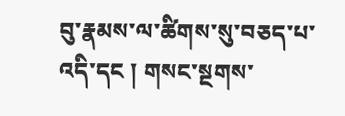བུ་རྣམས་ལ་ཚིགས་སུ་བཅད་པ་འདི་དང ། གསང་སྔགས་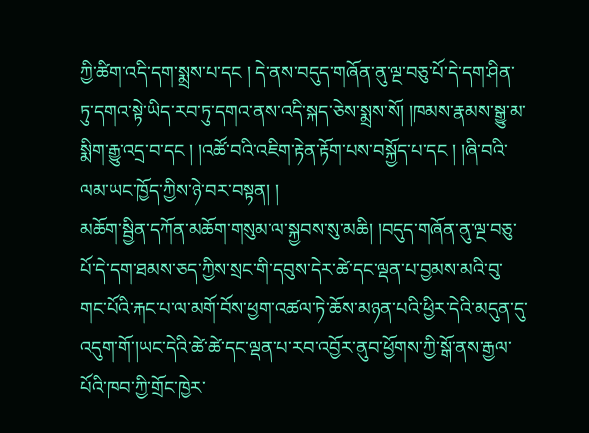ཀྱི་ཚིག་འདི་དག་སྨྲས་པ་དང ། དེ་ནས་བདུད་གཞོན་ནུ་ལྔ་བཅུ་པོ་དེ་དག་ཤིན་ཏུ་དགའ་སྟེ་ཡིད་རབ་ཏུ་དགའ་ནས་འདི་སྐད་ཅེས་སྨྲས་སོ། །ཁམས་རྣམས་སྒྱུ་མ་སྨིག་རྒྱུ་འདྲ་བ་དང ། །འཚོ་བའི་འཇིག་རྟེན་རྟོག་པས་བསྐྱོད་པ་དང ། །ཞི་བའི་ལམ་ཡང་ཁྱོད་ཀྱིས་ཉེ་བར་བསྟན། །
མཆོག་སྦྱིན་དཀོན་མཆོག་གསུམ་ལ་སྐྱབས་སུ་མཆི། །བདུད་གཞོན་ནུ་ལྔ་བཅུ་པོ་དེ་དག་ཐམས་ཅད་ཀྱིས་སྲང་གི་དབུས་དེར་ཚེ་དང་ལྡན་པ་བྱམས་མའི་བུ་གང་པོའི་རྐང་པ་ལ་མགོ་བོས་ཕྱག་འཚལ་ཏེ་ཆོས་མཉན་པའི་ཕྱིར་དེའི་མདུན་དུ་འདུག་གོ་།ཡང་དེའི་ཚེ་ཚེ་དང་ལྡན་པ་རབ་འབྱོར་ནུབ་ཕྱོགས་ཀྱི་སྒོ་ནས་རྒྱལ་པོའི་ཁབ་ཀྱི་གྲོང་ཁྱེར་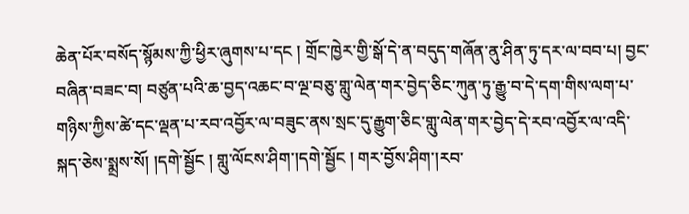ཆེན་པོར་བསོད་སྙོམས་ཀྱི་ཕྱིར་ཞུགས་པ་དང ། གྲོང་ཁྱེར་གྱི་སྒོ་དེ་ན་བདུད་གཞོན་ནུ་ཤིན་ཏུ་དར་ལ་བབ་པ། བྱང་བཞིན་བཟང་བ། བཙུན་པའི་ཆ་བྱད་འཆང་བ་ལྔ་བཅུ་གླུ་ལེན་གར་བྱེད་ཅིང་ཀུན་ཏུ་རྒྱུ་བ་དེ་དག་གིས་ལག་པ་གཉིས་ཀྱིས་ཚེ་དང་ལྡན་པ་རབ་འབྱོར་ལ་བཟུང་ནས་སྲང་དུ་རྒྱུག་ཅིང་གླུ་ལེན་གར་བྱེད་དེ་རབ་འབྱོར་ལ་འདི་སྐད་ཅེས་སྨྲས་སོ། །དགེ་སྦྱོང ། གླུ་ལོངས་ཤིག་།དགེ་སྦྱོང ། གར་བྱོས་ཤིག་།རབ་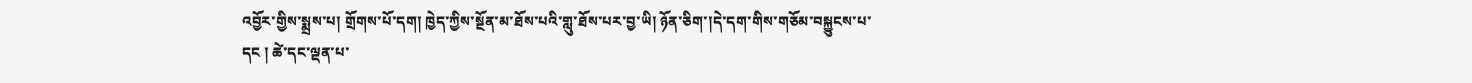འབྱོར་གྱིས་སྨྲས་པ། གྲོགས་པོ་དག། ཁྱེད་ཀྱིས་སྔོན་མ་ཐོས་པའི་གླུ་ཐོས་པར་བྱ་ཡི། ཉོན་ཅིག་།དེ་དག་གིས་གཅོམ་བསྐྱུངས་པ་དང ། ཚེ་དང་ལྡན་པ་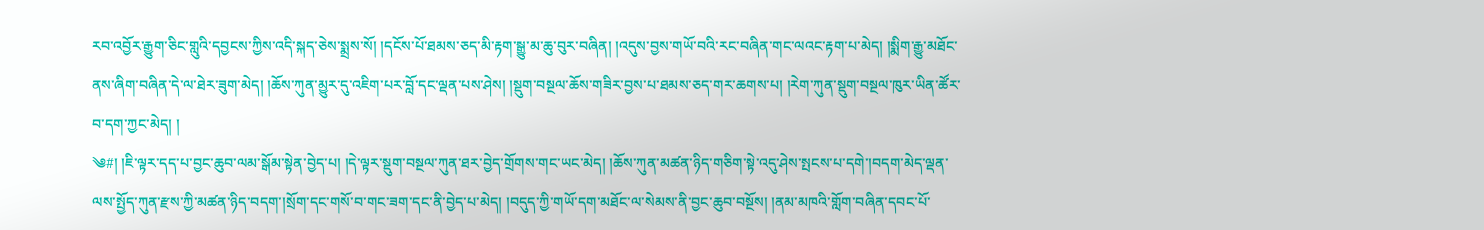རབ་འབྱོར་རྒྱུག་ཅིང་གླུའི་དབྱངས་ཀྱིས་འདི་སྐད་ཅེས་སྨྲས་སོ། །དངོས་པོ་ཐམས་ཅད་མི་རྟག་སྒྱུ་མ་ཆུ་བུར་བཞིན། །འདུས་བྱས་གཡོ་བའི་རང་བཞིན་གང་ལའང་རྟག་པ་མེད། །སྨིག་རྒྱུ་མཐོང་ནས་ཞིག་བཞིན་དེ་ལ་ཐེར་ཟུག་མེད། །ཆོས་ཀུན་མྱུར་དུ་འཇིག་པར་བློ་དང་ལྡན་པས་ཤེས། །སྡུག་བསྔལ་ཆོས་གཟིར་བྱས་པ་ཐམས་ཅད་གར་ཆགས་པ། །རེག་ཀུན་སྡུག་བསྔལ་ཁུར་ཡིན་ཚོར་བ་དག་ཀྱང་མེད། །
༄#། །ཇི་ལྟར་དད་པ་བྱང་ཆུབ་ལམ་སྒོམ་སྟེན་བྱེད་པ། །དེ་ལྟར་སྡུག་བསྔལ་ཀུན་ཐར་བྱེད་གྲོགས་གང་ཡང་མེད། །ཆོས་ཀུན་མཚན་ཉིད་གཅིག་སྟེ་འདུ་ཤེས་སྤངས་པ་དགེ་།བདག་མེད་ལྡན་ལས་སྤྱོད་ཀུན་རྫས་ཀྱི་མཚན་ཉིད་བདག་།སྲོག་དང་གསོ་བ་གང་ཟག་དང་ནི་བྱེད་པ་མེད། །བདུད་ཀྱི་གཡོ་དག་མཐོང་ལ་སེམས་ནི་བྱང་ཆུབ་བསྔོས། །ནམ་མཁའི་གློག་བཞིན་དབང་པོ་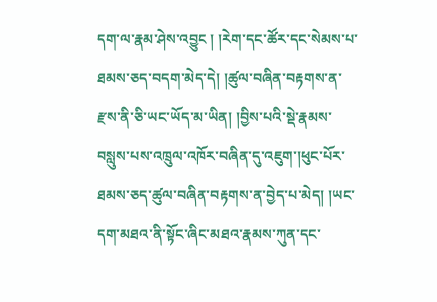དག་ལ་རྣམ་ཤེས་འབྱུང ། །རེག་དང་ཚོར་དང་སེམས་པ་ཐམས་ཅད་བདག་མེད་དེ། །ཚུལ་བཞིན་བརྟགས་ན་རྫས་ནི་ཅི་ཡང་ཡོད་མ་ཡིན། །བྱིས་པའི་སྡེ་རྣམས་བསླུས་པས་འཁྲུལ་འཁོར་བཞིན་དུ་འཇུག་།ཕུང་པོར་ཐམས་ཅད་ཚུལ་བཞིན་བརྟགས་ན་བྱེད་པ་མེད། །ཡང་དག་མཐའ་ནི་སྟོང་ཞིང་མཐའ་རྣམས་ཀུན་དང་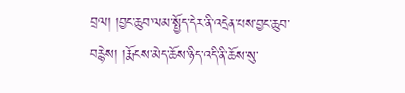བྲལ། །བྱང་ཆུབ་ལམ་སྤྱོད་དེར་ནི་འདྲེན་པས་བྱང་ཆུབ་བརྙེས། །རྨོངས་མེད་ཆོས་ཉིད་འདི་ནི་ཆོས་སུ་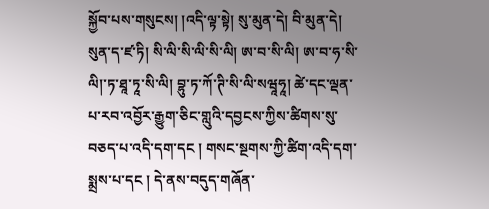སྐྱོབ་པས་གསུངས། །འདི་ལྟ་སྟེ། སུ་མུན་དེ། བི་མུན་དེ། སུན་ད་ཛ་ཏི། སི་ལི་སི་ལི་སི་ལི། ཨ་བ་སི་ལི། ཨ་བ་ཧ་སི་ལི།་ཏ་ཐཱ་ཏཱ་སི་ལི། བྷུ་ཏ་ཀོ་ཊི་སི་ལི་སཝཱཧཱ། ཚེ་དང་ལྡན་པ་རབ་འབྱོར་རྒྱུག་ཅིང་གླུའི་དབྱངས་ཀྱིས་ཚིགས་སུ་བཅད་པ་འདི་དག་དང ། གསང་སྔགས་ཀྱི་ཚིག་འདི་དག་སྨྲས་པ་དང ། དེ་ནས་བདུད་གཞོན་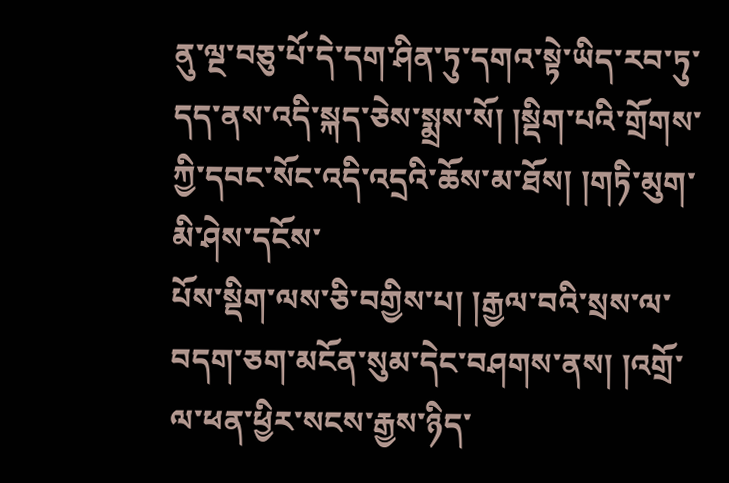ནུ་ལྔ་བཅུ་པོ་དེ་དག་ཤིན་ཏུ་དགའ་སྟེ་ཡིད་རབ་ཏུ་དད་ནས་འདི་སྐད་ཅེས་སྨྲས་སོ། །སྡིག་པའི་གྲོགས་ཀྱི་དབང་སོང་འདི་འདྲའི་ཆོས་མ་ཐོས། །གཏི་མུག་མི་ཤེས་དངོས་
པོས་སྡིག་ལས་ཅི་བགྱིས་པ། །རྒྱལ་བའི་སྲས་ལ་བདག་ཅག་མངོན་སུམ་དེང་བཤགས་ནས། །འགྲོ་ལ་ཕན་ཕྱིར་སངས་རྒྱས་ཉིད་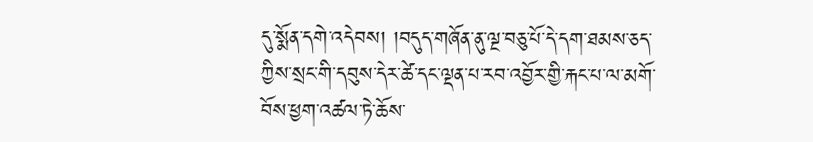དུ་སྨོན་དགེ་འདེབས། །བདུད་གཞོན་ནུ་ལྔ་བཅུ་པོ་དེ་དག་ཐམས་ཅད་ཀྱིས་སྲང་གི་དབུས་དེར་ཚེ་དང་ལྡན་པ་རབ་འབྱོར་གྱི་རྐང་པ་ལ་མགོ་བོས་ཕྱག་འཚལ་ཏེ་ཆོས་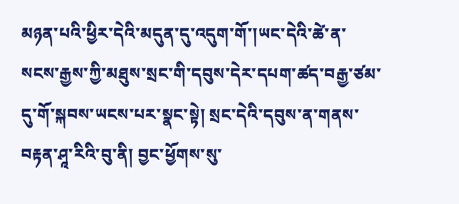མཉན་པའི་ཕྱིར་དེའི་མདུན་དུ་འདུག་གོ་།ཡང་དེའི་ཚེ་ན་སངས་རྒྱས་ཀྱི་མཐུས་སྲང་གི་དབུས་དེར་དཔག་ཚད་བརྒྱ་ཙམ་དུ་གོ་སྐབས་ཡངས་པར་སྣང་སྟེ། སྲང་དེའི་དབུས་ན་གནས་བརྟན་ཤཱ་རིའི་བུ་ནི། བྱང་ཕྱོགས་སུ་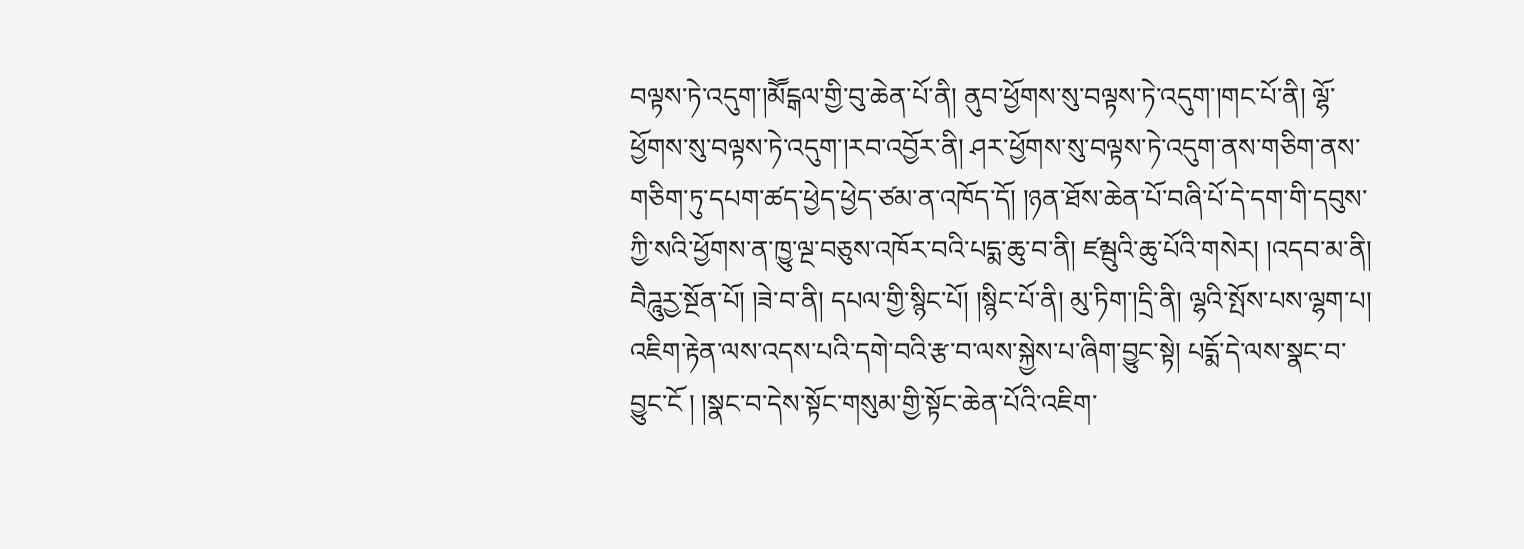བལྟས་ཏེ་འདུག་།མཽངྒལ་གྱི་བུ་ཆེན་པོ་ནི། ནུབ་ཕྱོགས་སུ་བལྟས་ཏེ་འདུག་།གང་པོ་ནི། ལྷོ་ཕྱོགས་སུ་བལྟས་ཏེ་འདུག་།རབ་འབྱོར་ནི། ཤར་ཕྱོགས་སུ་བལྟས་ཏེ་འདུག་ནས་གཅིག་ནས་གཅིག་ཏུ་དཔག་ཚད་ཕྱེད་ཕྱེད་ཙམ་ན་འཁོད་དོ། །ཉན་ཐོས་ཆེན་པོ་བཞི་པོ་དེ་དག་གི་དབུས་ཀྱི་སའི་ཕྱོགས་ན་ཁྱུ་ལྔ་བཅུས་འཁོར་བའི་པདྨ་ཆུ་བ་ནི། ཛམྦུའི་ཆུ་པོའི་གསེར། །འདབ་མ་ནི། བཻཌཱུརྱ་སྔོན་པོ། །ཟེ་བ་ནི། དཔལ་གྱི་སྙིང་པོ། །སྙིང་པོ་ནི། མུ་ཏིག་།དྲི་ནི། ལྷའི་སྤོས་པས་ལྷག་པ། འཇིག་རྟེན་ལས་འདས་པའི་དགེ་བའི་རྩ་བ་ལས་སྐྱེས་པ་ཞིག་བྱུང་སྟེ། པདྨོ་དེ་ལས་སྣང་བ་བྱུང་ངོ ། །སྣང་བ་དེས་སྟོང་གསུམ་གྱི་སྟོང་ཆེན་པོའི་འཇིག་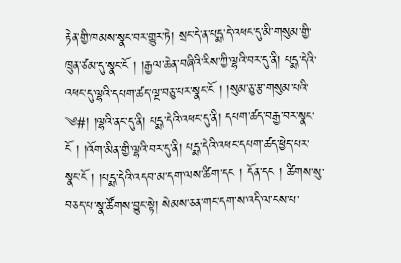རྟེན་གྱི་ཁམས་སྣང་བར་གྱུར་ཏེ། སྲང་དེ་ན་པདྨ་དེ་འཕང་དུ་མི་གསུམ་གྱི་ཁྲུན་ཙམ་དུ་སྣང་ངོ ། །རྒྱལ་ཆེན་བཞིའི་རིས་ཀྱི་ལྷའི་བར་དུ་ནི། པདྨ་དེའི་འཕང་དུ་ལྷའི་དཔག་ཚད་ལྔ་བཅུ་པར་སྣང་ངོ ། །སུམ་ཅུ་རྩ་གསུམ་པའི་
༄#། །ལྷའི་ནང་དུ་ནི། པདྨ་དེའི་འཕང་དུ་ནི། དཔག་ཚད་བརྒྱ་བར་སྣང་ངོ ། །འོག་མིན་གྱི་ལྷའི་བར་དུ་ནི། པདྨ་དེའི་འཕང་དཔག་ཚད་ཕྱེད་པར་སྣང་ངོ ། །པདྨ་དེའི་འདབ་མ་དག་ལས་ཚིག་དང ། དོན་དང ། ཚིགས་སུ་བཅད་པ་སྣ་ཚོགས་བྱུང་སྟེ། སེམས་ཅན་གང་དག་ས་འདི་ལ་ངས་པ་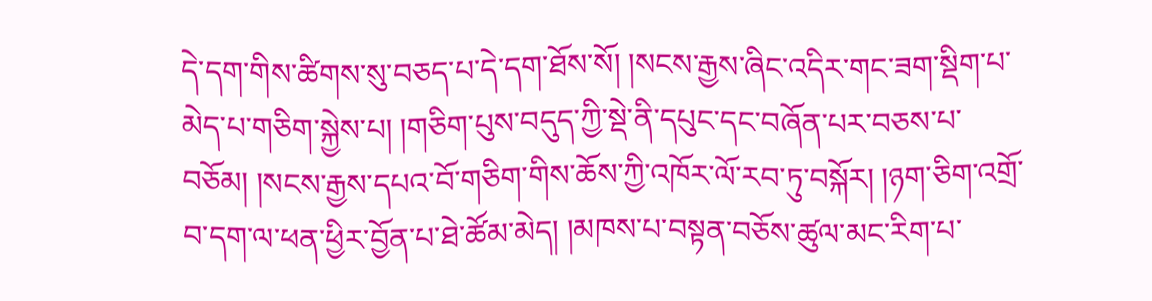དེ་དག་གིས་ཚིགས་སུ་བཅད་པ་དེ་དག་ཐོས་སོ། །སངས་རྒྱས་ཞིང་འདིར་གང་ཟག་སྡིག་པ་མེད་པ་གཅིག་སྐྱེས་པ། །གཅིག་པུས་བདུད་ཀྱི་སྡེ་ནི་དཔུང་དང་བཞོན་པར་བཅས་པ་བཅོམ། །སངས་རྒྱས་དཔའ་བོ་གཅིག་གིས་ཆོས་ཀྱི་འཁོར་ལོ་རབ་ཏུ་བསྐོར། །ཉག་ཅིག་འགྲོ་བ་དག་ལ་ཕན་ཕྱིར་བྱོན་པ་ཐེ་ཚོམ་མེད། །མཁས་པ་བསྟན་བཅོས་ཚུལ་མང་རིག་པ་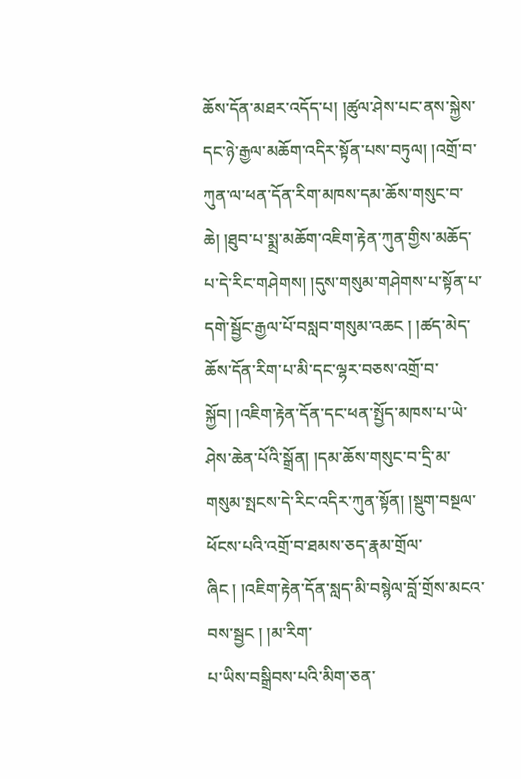ཆོས་དོན་མཐར་འདོད་པ། །ཚུལ་ཤེས་པང་ནས་སྐྱེས་དང་ཉེ་རྒྱལ་མཆོག་འདིར་སྟོན་པས་བཏུལ། །འགྲོ་བ་ཀུན་ལ་ཕན་དོན་རིག་མཁས་དམ་ཆོས་གསུང་བ་ཆེ། །ཐུབ་པ་སྨྲ་མཆོག་འཇིག་རྟེན་ཀུན་གྱིས་མཆོད་པ་དེ་རིང་གཤེགས། །དུས་གསུམ་གཤེགས་པ་སྟོན་པ་དགེ་སྦྱོང་རྒྱལ་པོ་བསླབ་གསུམ་འཆང ། །ཚད་མེད་ཆོས་དོན་རིག་པ་མི་དང་ལྷར་བཅས་འགྲོ་བ་སྐྱོབ། །འཇིག་རྟེན་དོན་དང་ཕན་སྤྱོད་མཁས་པ་ཡེ་ཤེས་ཆེན་པོའི་སྒྲོན། །དམ་ཆོས་གསུང་བ་དྲི་མ་གསུམ་སྤངས་དེ་རིང་འདིར་ཀུན་སྟོན། །སྡུག་བསྔལ་ཕོངས་པའི་འགྲོ་བ་ཐམས་ཅད་རྣམ་གྲོལ་ཞིང ། །འཇིག་རྟེན་དོན་སླད་མི་བསྙེལ་བློ་གྲོས་མངའ་བས་སྦྱང ། །མ་རིག་
པ་ཡིས་བསྒྲིབས་པའི་མིག་ཅན་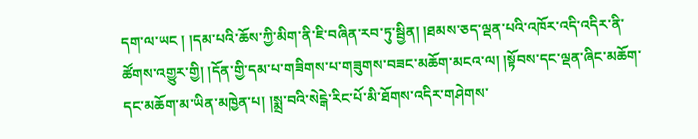དག་ལ་ཡང ། །དམ་པའི་ཆོས་ཀྱི་མིག་ནི་ཇི་བཞིན་རབ་ཏུ་སྦྱིན། །ཐམས་ཅད་ལྡན་པའི་འཁོར་འདི་འདིར་ནི་ཚོགས་འགྱུར་གྱི། །དོན་གྱི་དམ་པ་གཟིགས་པ་གཟུགས་བཟང་མཆོག་མངའ་ལ། །སྟོབས་དང་ལྡན་ཞིང་མཆོག་དང་མཆོག་མ་ཡིན་མཁྱེན་པ། །སྨྲ་བའི་སེངྒེ་རིང་པོ་མི་ཐོགས་འདིར་གཤེགས་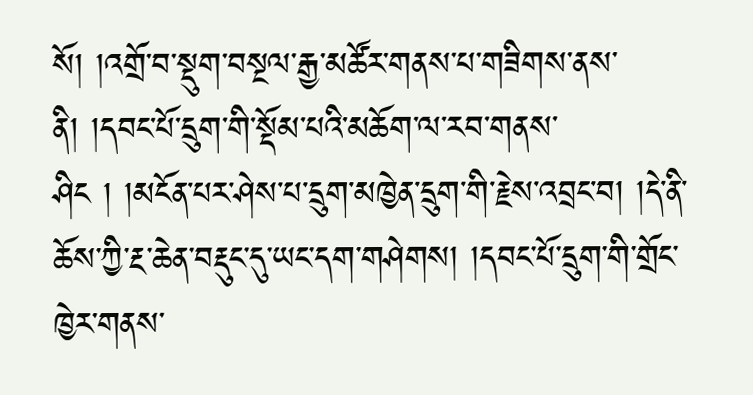སོ། །འགྲོ་བ་སྡུག་བསྔལ་རྒྱ་མཚོར་གནས་པ་གཟིགས་ནས་ནི། །དབང་པོ་དྲུག་གི་སྡོམ་པའི་མཆོག་ལ་རབ་གནས་ཤིང ། །མངོན་པར་ཤེས་པ་དྲུག་མཁྱེན་དྲུག་གི་རྗེས་འབྲང་བ། །དེ་ནི་ཆོས་ཀྱི་རྔ་ཆེན་བརྡུང་དུ་ཡང་དག་གཤེགས། །དབང་པོ་དྲུག་གི་གྲོང་ཁྱེར་གནས་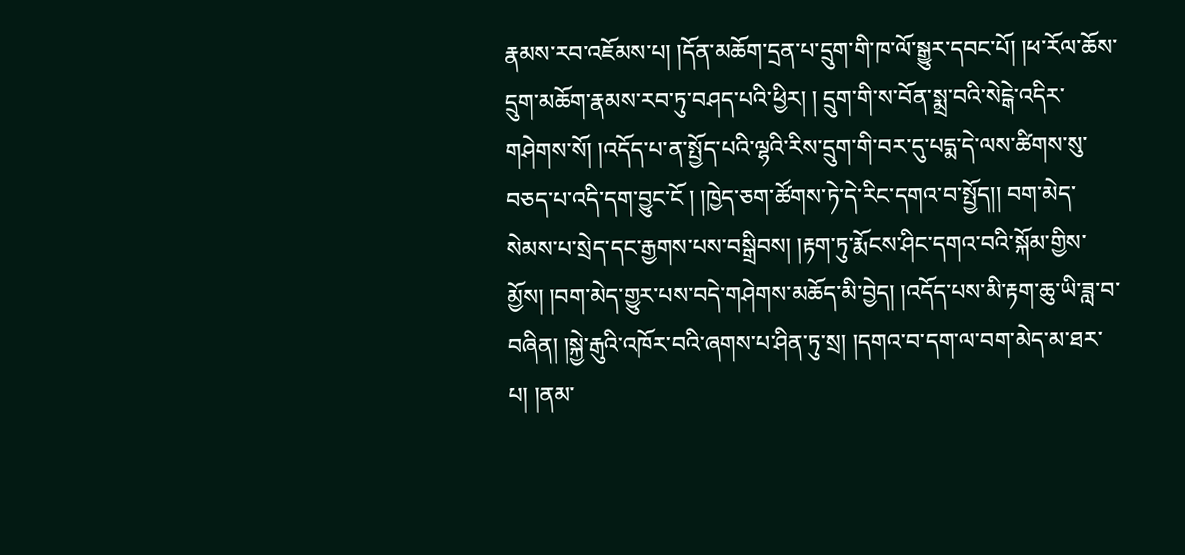རྣམས་རབ་འཇོམས་པ། །དོན་མཆོག་དྲན་པ་དྲུག་གི་ཁ་ལོ་སྒྱུར་དབང་པོ། །ཕ་རོལ་ཆོས་དྲུག་མཆོག་རྣམས་རབ་ཏུ་བཤད་པའི་ཕྱིར། ། དྲུག་གི་ས་བོན་སྨྲ་བའི་སེངྒེ་འདིར་གཤེགས་སོ། །འདོད་པ་ན་སྤྱོད་པའི་ལྷའི་རིས་དྲུག་གི་བར་དུ་པདྨ་དེ་ལས་ཚིགས་སུ་བཅད་པ་འདི་དག་བྱུང་ངོ ། །ཁྱེད་ཅག་ཚོགས་ཏེ་དེ་རིང་དགའ་བ་སྤྱོད།། བག་མེད་སེམས་པ་སྲེད་དང་རྒྱགས་པས་བསྒྲིབས། །རྟག་ཏུ་རྨོངས་ཤིང་དགའ་བའི་སྐོམ་གྱིས་མྱོས། །བག་མེད་གྱུར་པས་བདེ་གཤེགས་མཆོད་མི་བྱེད། །འདོད་པས་མི་རྟག་ཆུ་ཡི་ཟླ་བ་བཞིན། །སྐྱེ་རྒུའི་འཁོར་བའི་ཞགས་པ་ཤིན་ཏུ་སྲ། །དགའ་བ་དག་ལ་བག་མེད་མ་ཐར་པ། །ནམ་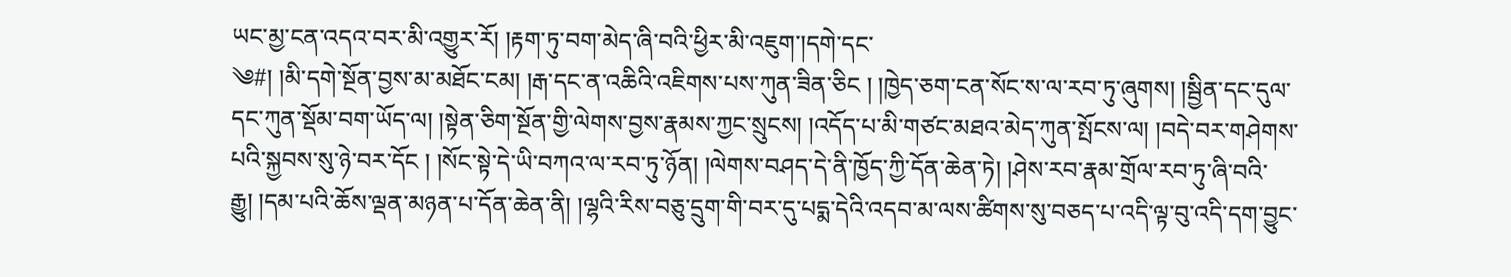ཡང་མྱ་ངན་འདའ་བར་མི་འགྱུར་རོ། །རྟག་ཏུ་བག་མེད་ཞི་བའི་ཕྱིར་མི་འཇུག་།དགེ་དང་
༄#། །མི་དགེ་སྔོན་བྱས་མ་མཐོང་ངམ། །རྒ་དང་ན་འཆིའི་འཇིགས་པས་ཀུན་ཟིན་ཅིང ། །ཁྱེད་ཅག་ངན་སོང་ས་ལ་རབ་ཏུ་ཞུགས། །སྦྱིན་དང་དུལ་དང་ཀུན་སྡོམ་བག་ཡོད་ལ། །སྟེན་ཅིག་སྔོན་གྱི་ལེགས་བྱས་རྣམས་ཀྱང་སྲུངས། །འདོད་པ་མི་གཙང་མཐའ་མེད་ཀུན་སྤོངས་ལ། །བདེ་བར་གཤེགས་པའི་སྐྱབས་སུ་ཉེ་བར་དོང ། །སོང་སྟེ་དེ་ཡི་བཀའ་ལ་རབ་ཏུ་ཉོན། །ལེགས་བཤད་དེ་ནི་ཁྱོད་ཀྱི་དོན་ཆེན་ཏེ། །ཤེས་རབ་རྣམ་གྲོལ་རབ་ཏུ་ཞི་བའི་རྒྱུ། །དམ་པའི་ཆོས་ལྡན་མཉན་པ་དོན་ཆེན་ནི། །ལྷའི་རིས་བཅུ་དྲུག་གི་བར་དུ་པདྨ་དེའི་འདབ་མ་ལས་ཚིགས་སུ་བཅད་པ་འདི་ལྟ་བུ་འདི་དག་བྱུང་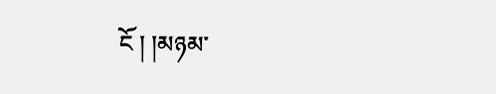ངོ ། །མཉམ་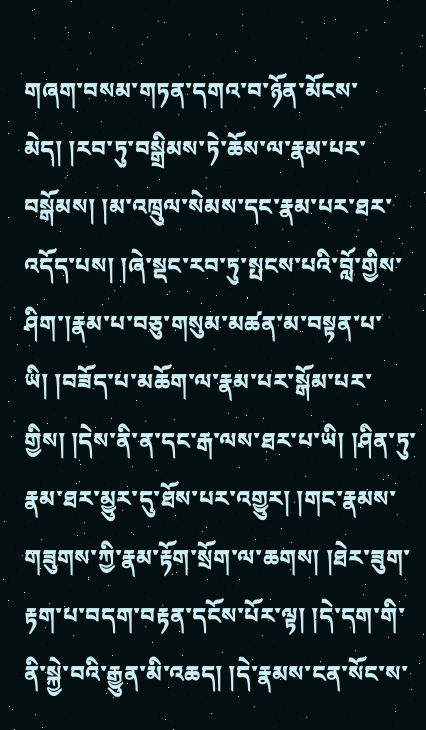གཞག་བསམ་གཏན་དགའ་བ་ཉོན་མོངས་མེད། །རབ་ཏུ་བསྒྲིམས་ཏེ་ཆོས་ལ་རྣམ་པར་བསྒོམས། །མ་འཁྲུལ་སེམས་དང་རྣམ་པར་ཐར་འདོད་པས། །ཞེ་སྡང་རབ་ཏུ་སྤངས་པའི་བློ་གྱིས་ཤིག་།རྣམ་པ་བཅུ་གསུམ་མཚན་མ་བསྟན་པ་ཡི། །བཟོད་པ་མཆོག་ལ་རྣམ་པར་སྒོམ་པར་གྱིས། །དེས་ནི་ན་དང་རྒ་ལས་ཐར་པ་ཡི། །ཤིན་ཏུ་རྣམ་ཐར་མྱུར་དུ་ཐོས་པར་འགྱུར། །གང་རྣམས་གཟུགས་ཀྱི་རྣམ་རྟོག་སྲོག་ལ་ཆགས། །ཐེར་ཟུག་རྟག་པ་བདག་བརྟན་དངོས་པོར་ལྟ། །དེ་དག་གི་ནི་སྐྱེ་བའི་རྒྱུན་མི་འཆད། །དེ་རྣམས་ངན་སོང་ས་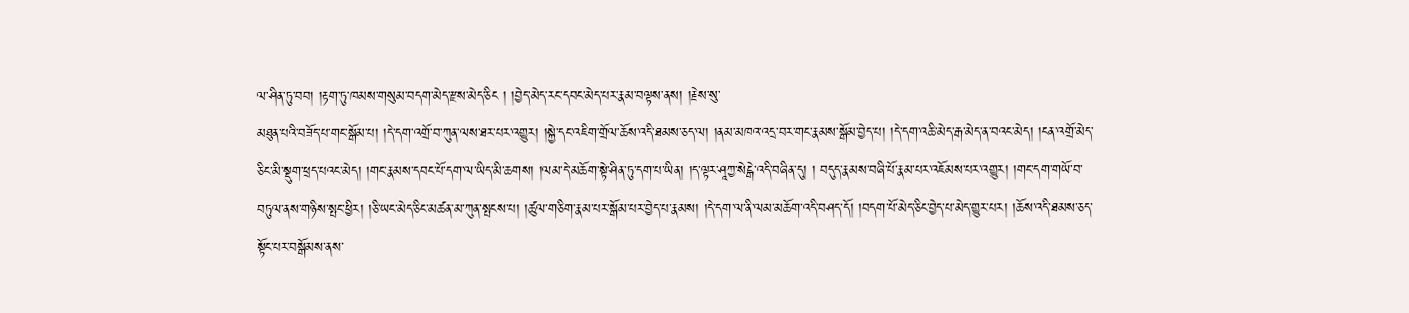ལ་ཤིན་ཏུ་བབ། །རྟག་ཏུ་ཁམས་གསུམ་བདག་མེད་རྫས་མེད་ཅིང ། །བྱེད་མེད་རང་དབང་མེད་པར་རྣམ་བལྟས་ནས། །རྗེས་སུ་
མཐུན་པའི་བཟོད་པ་གང་སྒོམ་པ། །དེ་དག་འགྲོ་བ་ཀུན་ལས་ཐར་པར་འགྱུར། །སྐྱེ་དང་འཇིག་གྲོལ་ཆོས་འདི་ཐམས་ཅད་ལ། །ནམ་མཁའ་འདྲ་བར་གང་རྣམས་སྒོམ་བྱེད་པ། །དེ་དག་འཆི་མེད་རྒ་མེད་ན་བའང་མེད། །ངན་འགྲོ་མེད་ཅིང་མི་སྡུག་ཕྲད་པའང་མེད། །གང་རྣམས་དབང་པོ་དག་ལ་ཡིད་མི་ཆགས། །ལམ་དེ་མཆོག་སྟེ་ཤིན་ཏུ་དག་པ་ཡིན། །ད་ལྟར་ཤཱཀྱ་སེངྒེ་འདི་བཞིན་དུ། ། བདུད་རྣམས་བཞི་པོ་རྣམ་པར་འཇོམས་པར་འགྱུར། །གང་དག་གཡོ་བ་བཏུལ་ནས་གཉིས་སྤང་ཕྱིར། །ཅི་ཡང་མེད་ཅིང་མཚན་མ་ཀུན་སྤངས་པ། །ཚུལ་གཅིག་རྣམ་པར་སྒོམ་པར་བྱེད་པ་རྣམས། །དེ་དག་ལ་ནི་ལམ་མཆོག་འདི་བཤད་དོ། །བདག་པོ་མེད་ཅིང་བྱེད་པ་མེད་གྱུར་པར། །ཆོས་འདི་ཐམས་ཅད་སྟོང་པར་བསྒོམས་ནས་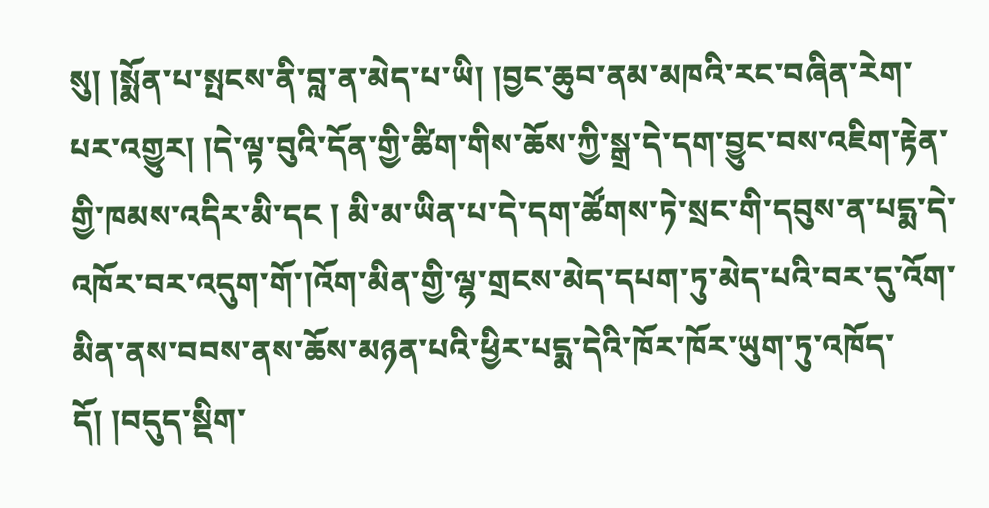སུ། །སྨོན་པ་སྤངས་ནི་བླ་ན་མེད་པ་ཡི། །བྱང་ཆུབ་ནམ་མཁའི་རང་བཞིན་རེག་པར་འགྱུར། །དེ་ལྟ་བུའི་དོན་གྱི་ཚིག་གིས་ཆོས་ཀྱི་སྒྲ་དེ་དག་བྱུང་བས་འཇིག་རྟེན་གྱི་ཁམས་འདིར་མི་དང ། མི་མ་ཡིན་པ་དེ་དག་ཚོགས་ཏེ་སྲང་གི་དབུས་ན་པདྨ་དེ་འཁོར་བར་འདུག་གོ་།འོག་མིན་གྱི་ལྷ་གྲངས་མེད་དཔག་ཏུ་མེད་པའི་བར་དུ་འོག་མིན་ནས་བབས་ནས་ཆོས་མཉན་པའི་ཕྱིར་པདྨ་དེའི་ཁོར་ཁོར་ཡུག་ཏུ་འཁོད་དོ། །བདུད་སྡིག་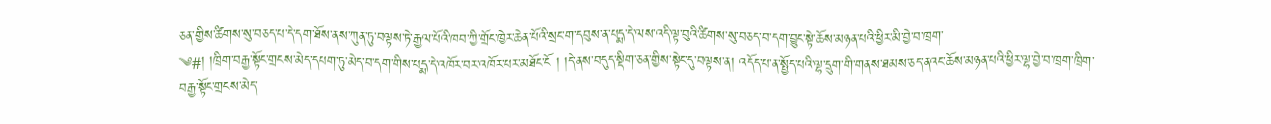ཅན་གྱིས་ཚིགས་སུ་བཅད་པ་དེ་དག་ཐོས་ནས་ཀུན་ཏུ་བལྟས་ཏེ་རྒྱལ་པོའི་ཁབ་ཀྱི་གྲོང་ཁྱེར་ཆེན་པོའི་སྲང་ག་དབུས་ན་པདྨ་དེ་ལས་འདི་ལྟ་བུའི་ཚིགས་སུ་བཅད་བ་དག་བྱུང་སྟེ་ཆོས་མཉན་པའི་ཕྱིར་མི་བྱེ་བ་ཁྲག་
༄#། །ཁྲིག་བརྒྱ་སྟོང་གྲངས་མེད་དཔག་ཏུ་མེད་བ་དག་གིས་པདྨ་དེ་འཁོར་བར་འཁོར་པར་མཐོང་ངོ ། །དེ་ནས་བདུད་སྡིག་ཅན་གྱིས་སྟེང་དུ་བལྟས་ན། འདོད་པ་ན་སྤྱོད་པའི་ལྷ་དྲུག་གི་གནས་ཐམས་ཅད་ནའང་ཆོས་མཉན་པའི་ཕྱིར་ལྷ་བྱེ་བ་ཁྲག་ཁྲིག་བརྒྱ་སྟོང་གྲངས་མེད་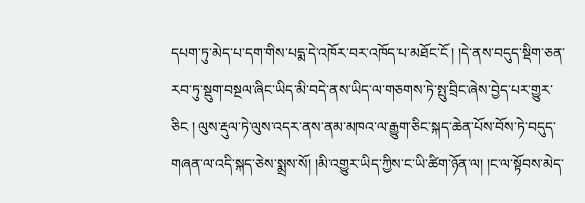དཔག་ཏུ་མེད་པ་དག་གིས་པདྨ་དེ་འཁོར་བར་འཁོད་པ་མཐོང་ངོ ། །དེ་ནས་བདུད་སྡིག་ཅན་རབ་ཏུ་སྡུག་བསྔལ་ཞིང་ཡིད་མི་བདེ་ནས་ཡིད་ལ་གཅགས་ཏེ་སྤུ་བྲིང་ཞེས་བྱེད་པར་གྱུར་ཅིང ། ལུས་རྡུལ་ཏེ་ལུས་འདར་ནས་ནམ་མཁའ་ལ་རྒྱུག་ཅིང་སྐད་ཆེན་པོས་བོས་ཏེ་བདུད་གཞན་ལ་འདི་སྐད་ཅེས་སྨྲས་སོ། །མི་འགྱུར་ཡིད་ཀྱིས་ང་ཡི་ཚིག་ཉོན་ལ། །ང་ལ་སྟོབས་མེད་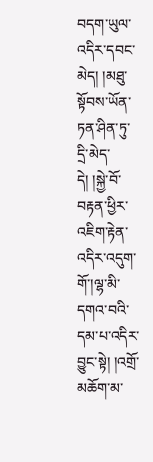བདག་ཡུལ་འདིར་དབང་མེད། །མཐུ་སྟོབས་ཡོན་ཏན་ཤིན་ཏུ་དྲི་མེད་དེ། །སྐྱེ་བོ་བརྟན་ཕྱིར་འཇིག་རྟེན་འདིར་འདུག་གོ་།ལྷ་མི་དགའ་བའི་དམ་པ་འདིར་བྱུང་སྟེ། །འགྲོ་མཆོག་མ་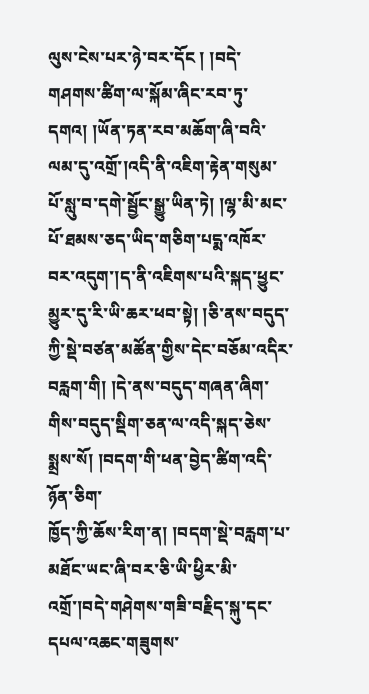ལུས་ངེས་པར་ཉེ་བར་དོང ། །བདེ་གཤགས་ཚིག་ལ་སྐོམ་ཞིང་རབ་ཏུ་དགའ། །ཡོན་ཏན་རབ་མཆོག་ཞི་བའི་ལམ་དུ་འགྲོ་།འདི་ནི་འཇིག་རྟེན་གསུམ་པོ་སླུ་བ་དགེ་སྦྱོང་སྒྱུ་ཡིན་ཏེ། །ལྷ་མི་མང་པོ་ཐམས་ཅད་ཡིད་གཅིག་པདྨ་འཁོར་བར་འདུག་།ད་ནི་འཇིགས་པའི་སྐད་ཕྱུང་མྱུར་དུ་རི་ཡི་ཆར་ཕབ་སྟེ། །ཅི་ནས་བདུད་ཀྱི་སྡེ་བཙན་མཚོན་གྱིས་དེང་བཅོམ་འདིར་བརླག་གི། །དེ་ནས་བདུད་གཞན་ཞིག་གིས་བདུད་སྡིག་ཅན་ལ་འདི་སྐད་ཅེས་སྨྲས་སོ། །བདག་གི་ཕན་བྱེད་ཚིག་འདི་ཉོན་ཅིག་
ཁྱོད་ཀྱི་ཆོས་རིག་ན། །བདག་སྡེ་བརླག་པ་མཐོང་ཡང་ཞི་བར་ཅི་ཡི་ཕྱིར་མི་འགྲོ་།བདེ་གཤེགས་གཟི་བརྗིད་སྐུ་དང་དཔལ་འཆང་གཟུགས་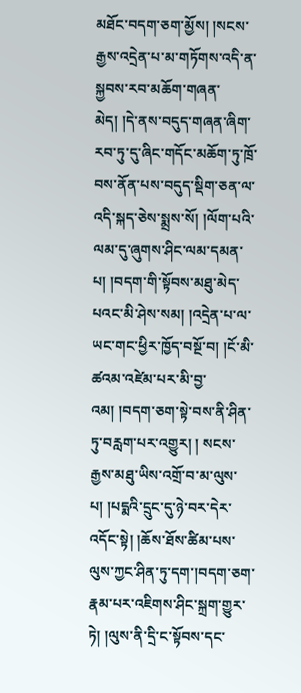མཐོང་བདག་ཅག་མྱོས། །སངས་རྒྱས་འདྲེན་པ་མ་གཏོགས་འདི་ན་སྐྱབས་རབ་མཆོག་གཞན་མེད། །དེ་ནས་བདུད་གཞན་ཞིག་རབ་ཏུ་དུ་ཞིང་གདོང་མཆོག་ཏུ་ཁྲོ་བས་ནོན་པས་བདུད་སྡིག་ཅན་ལ་འདི་སྐད་ཅེས་སྨྲས་སོ། །ལོག་པའི་ལམ་དུ་ཞུགས་ཤིང་ལམ་དམན་པ། །བདག་གི་སྟོབས་མཐུ་མེད་པའང་མི་ཤེས་སམ། །འདྲེན་པ་ལ་ཡང་གང་ཕྱིར་ཁྱོད་བསྔོ་བ། །ངོ་མི་ཚའམ་འཛེམ་པར་མི་བྱ་འམ། །བདག་ཅག་སྟེ་བས་ནི་ཤིན་ཏུ་བརླག་པར་འགྱུར། ། སངས་རྒྱས་མཐུ་ཡིས་འགྲོ་བ་མ་ལུས་པ། །པདྨའི་དྲུང་དུ་ཉེ་བར་དེར་འདོང་སྟེ། །ཆོས་ཐོས་ཚིམ་པས་ལུས་ཀྱང་ཤིན་ཏུ་དག་།བདག་ཅག་རྣམ་པར་འཇིགས་ཤིང་སྐྲག་གྱུར་ཏེ། །ལུས་ནི་དྲི་ང་སྟོབས་དང་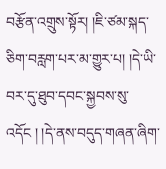བརྩོན་འགྲུས་སྟོར། །ཇི་ཙམ་སྐད་ཅིག་བརླག་པར་མ་གྱུར་པ། །དེ་ཡི་བར་དུ་ཐུབ་དབང་སྐྱབས་སུ་འདོང ། །དེ་ནས་བདུད་གཞན་ཞིག་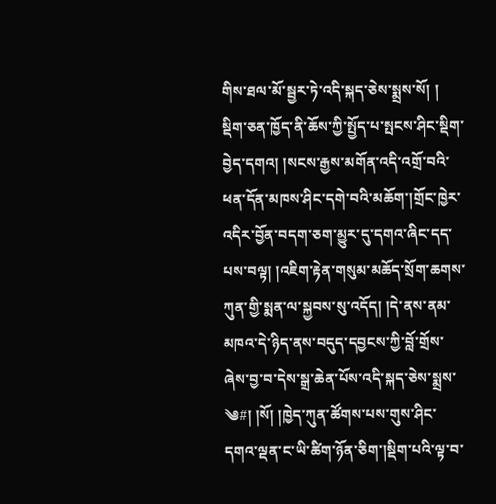གིས་ཐལ་མོ་སྦྱར་ཏེ་འདི་སྐད་ཅེས་སྨྲས་སོ། ། སྡིག་ཅན་ཁྱོད་ནི་ཆོས་ཀྱི་སྤྱོད་པ་སྤངས་ཤིང་སྡིག་བྱེད་དགའ། །སངས་རྒྱས་མགོན་འདི་འགྲོ་བའི་ཕན་དོན་མཁས་ཤིང་དགེ་བའི་མཆོག་།གྲོང་ཁྱེར་འདིར་བྱོན་བདག་ཅག་མྱུར་དུ་དགའ་ཞིང་དད་པས་བལྟ། །འཇིག་རྟེན་གསུམ་མཆོད་སྲོག་ཆགས་ཀུན་གྱི་སྨན་ལ་སྐྱབས་སུ་འདོད། །དེ་ནས་ནམ་མཁའ་དེ་ཉིད་ནས་བདུད་དབྱངས་ཀྱི་བློ་གྲོས་ཞེས་བྱ་བ་དེས་སྒྲ་ཆེན་པོས་འདི་སྐད་ཅེས་སྨྲས་
༄#། །སོ། །ཁྱེད་ཀུན་ཚོགས་པས་གུས་ཤིང་དགའ་ལྡན་ང་ཡི་ཚིག་ཉོན་ཅིག་།སྡིག་པའི་ལྟ་བ་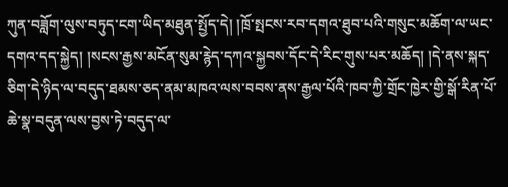ཀུན་བཟློག་ལུས་བཏུད་ངག་ཡིད་མཐུན་སྤྱོད་དེ། །ཁྲོ་སྤངས་རབ་དགའ་ཐུབ་པའི་གསུང་མཆོག་ལ་ཡང་དགའ་དད་སྐྱེད། །སངས་རྒྱས་མངོན་སུམ་རྙེད་དཀའ་སྐྱབས་དོང་དེ་རིང་གུས་པར་མཆོད། །དེ་ནས་སྐད་ཅིག་དེ་ཉིད་ལ་བདུད་ཐམས་ཅད་ནམ་མཁའ་ལས་བབས་ནས་རྒྱལ་པོའི་ཁབ་ཀྱི་གྲོང་ཁྱེར་གྱི་སྒོ་རིན་པོ་ཆེ་སྣ་བདུན་ལས་བྱས་ཏེ་བདུད་ལ་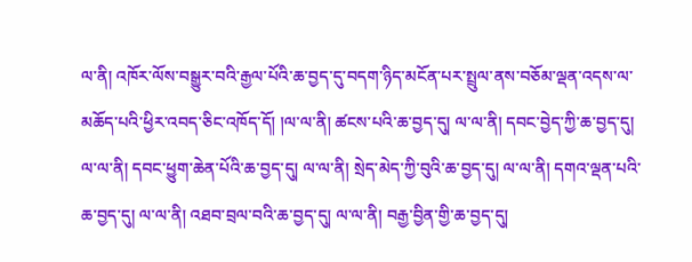ལ་ནི། འཁོར་ལོས་བསྒྱུར་བའི་རྒྱལ་པོའི་ཆ་བྱད་དུ་བདག་ཉིད་མངོན་པར་སྤྲུལ་ནས་བཅོམ་ལྡན་འདས་ལ་མཆོད་པའི་ཕྱིར་འབད་ཅིང་འཁོད་དོ། །ལ་ལ་ནི། ཚངས་པའི་ཆ་བྱད་དུ། ལ་ལ་ནི། དབང་བྱེད་ཀྱི་ཆ་བྱད་དུ། ལ་ལ་ནི། དབང་ཕྱུག་ཆེན་པོའི་ཆ་བྱད་དུ། ལ་ལ་ནི། སྲེད་མེད་ཀྱི་བུའི་ཆ་བྱད་དུ། ལ་ལ་ནི། དགའ་ལྡན་པའི་ཆ་བྱད་དུ། ལ་ལ་ནི། འཐབ་བྲལ་བའི་ཆ་བྱད་དུ། ལ་ལ་ནི། བརྒྱ་བྱིན་གྱི་ཆ་བྱད་དུ།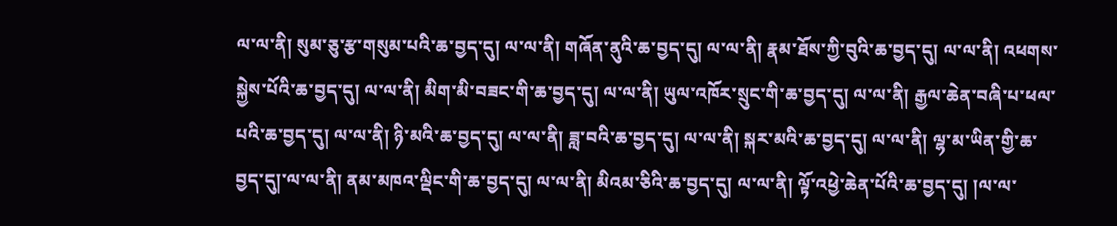ལ་ལ་ནི། སུམ་ཅུ་རྩ་གསུམ་པའི་ཆ་བྱད་དུ། ལ་ལ་ནི། གཞོན་ནུའི་ཆ་བྱད་དུ། ལ་ལ་ནི། རྣམ་ཐོས་ཀྱི་བུའི་ཆ་བྱད་དུ། ལ་ལ་ནི། འཕགས་སྐྱེས་པོའི་ཆ་བྱད་དུ། ལ་ལ་ནི། མིག་མི་བཟང་གི་ཆ་བྱད་དུ། ལ་ལ་ནི། ཡུལ་འཁོར་སྲུང་གི་ཆ་བྱད་དུ། ལ་ལ་ནི། རྒྱལ་ཆེན་བཞི་པ་ཕལ་པའི་ཆ་བྱད་དུ། ལ་ལ་ནི། ཉི་མའི་ཆ་བྱད་དུ། ལ་ལ་ནི། ཟླ་བའི་ཆ་བྱད་དུ། ལ་ལ་ནི། སྐར་མའི་ཆ་བྱད་དུ། ལ་ལ་ནི། ལྷ་མ་ཡིན་གྱི་ཆ་
བྱད་དུ།་ལ་ལ་ནི། ནམ་མཁའ་ལྡིང་གི་ཆ་བྱད་དུ། ལ་ལ་ནི། མིའམ་ཅིའི་ཆ་བྱད་དུ། ལ་ལ་ནི། ལྟོ་འཕྱེ་ཆེན་པོའི་ཆ་བྱད་དུ། །ལ་ལ་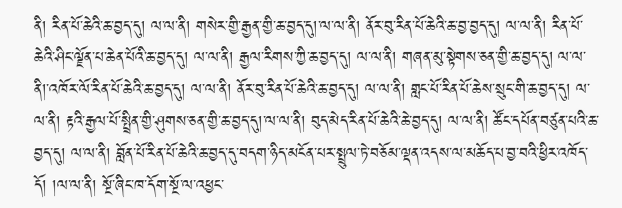ནི། རིན་པོ་ཆེའི་ཆ་བྱད་དུ། ལ་ལ་ནི། གསེར་གྱི་རྒྱན་གྱི་ཆ་བྱད་དུ།་ལ་ལ་ནི། ནོར་བུ་རིན་པོ་ཆེའི་ཆ་བྱ་བྱད་དུ། ལ་ལ་ནི། རིན་པོ་ཆེའི་ཤིང་ལྗོན་པ་ཆེན་པོའི་ཆ་བྱད་དུ། ལ་ལ་ནི། རྒྱལ་རིགས་ཀྱི་ཆ་བྱད་དུ། ལ་ལ་ནི། གཞན་མུ་སྟེགས་ཅན་གྱི་ཆ་བྱད་དུ། ལ་ལ་ནི།་འཁོར་ལོ་རིན་པོ་ཆེའི་ཆ་བྱད་དུ། ལ་ལ་ནི། ནོར་བུ་རིན་པོ་ཆེའི་ཆ་བྱད་དུ། ལ་ལ་ནི། གླང་པོ་རིན་པོ་ཆེས་སྲུང་གི་ཆ་བྱད་དུ། ལ་ལ་ནི། རྟའི་རྒྱལ་པོ་སྤྲིན་གྱི་ཤུགས་ཅན་གྱི་ཆ་བྱད་དུ།་ལ་ལ་ནི། བུད་མེད་རིན་པོ་ཆེའི་ཆེ་བྱད་དུ། ལ་ལ་ནི། ཚོང་དཔོན་བཙུན་པའི་ཆ་བྱད་དུ། ལ་ལ་ནི། བློན་པོ་རིན་པོ་ཆེའི་ཆ་བྱད་དུ་བདག་ཉིད་མངོན་པར་སྤྲུལ་ཏེ་བཅོམ་ལྡན་འདས་ལ་མཆོད་པ་བྱ་བའི་ཕྱིར་འཁོད་དོ། །ལ་ལ་ནི། སྔོ་ཞིང་ཁ་དོག་སྔོ་ལ་འཕྱང་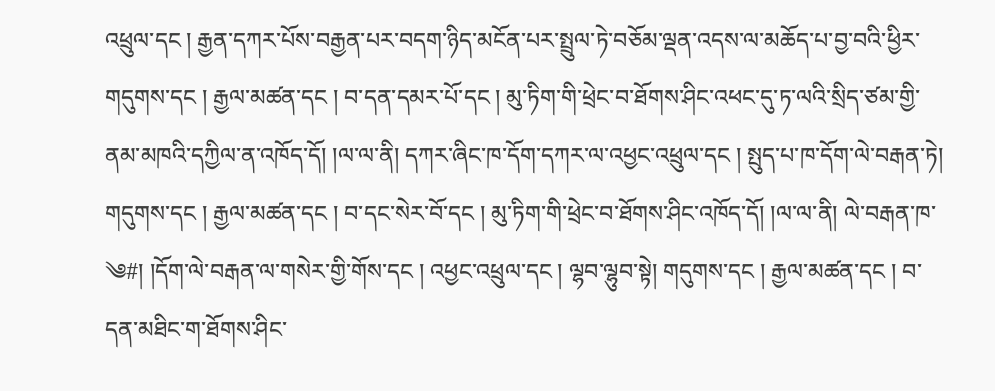འཕྲུལ་དང ། རྒྱན་དཀར་པོས་བརྒྱན་པར་བདག་ཉིད་མངོན་པར་སྤྲུལ་ཏེ་བཅོམ་ལྡན་འདས་ལ་མཆོད་པ་བྱ་བའི་ཕྱིར་གདུགས་དང ། རྒྱལ་མཚན་དང ། བ་དན་དམར་པོ་དང ། མུ་ཏིག་གི་ཕྲེང་བ་ཐོགས་ཤིང་འཕང་དུ་ཏ་ལའི་སྲིད་ཙམ་གྱི་ནམ་མཁའི་དཀྱིལ་ན་འཁོད་དོ། །ལ་ལ་ནི། དཀར་ཞིང་ཁ་དོག་དཀར་ལ་འཕྱང་འཕྲུལ་དང ། སྤུད་པ་ཁ་དོག་ལེ་བརྒན་ཏེ། གདུགས་དང ། རྒྱལ་མཚན་དང ། བ་དང་སེར་བོ་དང ། མུ་ཏིག་གི་ཕྲེང་བ་ཐོགས་ཤིང་འཁོད་དོ། །ལ་ལ་ནི། ལེ་བརྒན་ཁ་
༄#། །དོག་ལེ་བརྒན་ལ་གསེར་གྱི་གོས་དང ། འཕྱང་འཕྲུལ་དང ། ལྷབ་ལྷུབ་སྟེ། གདུགས་དང ། རྒྱལ་མཚན་དང ། བ་དན་མཐིང་ག་ཐོགས་ཤིང་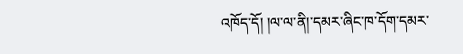འཁོད་དོ། །ལ་ལ་ནི།་དམར་ཞིང་ཁ་དོག་དམར་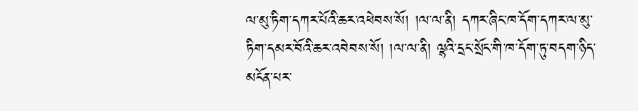ལ་མུ་ཏིག་དཀར་པོའི་ཆར་འཕེབས་སོ། །ལ་ལ་ནི། དཀར་ཞིང་ཁ་དོག་དཀར་ལ་མུ་ཏིག་དམར་བོའི་ཆར་འབེབས་སོ། །ལ་ལ་ནི། ལྷའི་དྲང་སྲོང་གི་ཁ་དོག་ཏུ་བདག་ཉིད་མངོན་པར་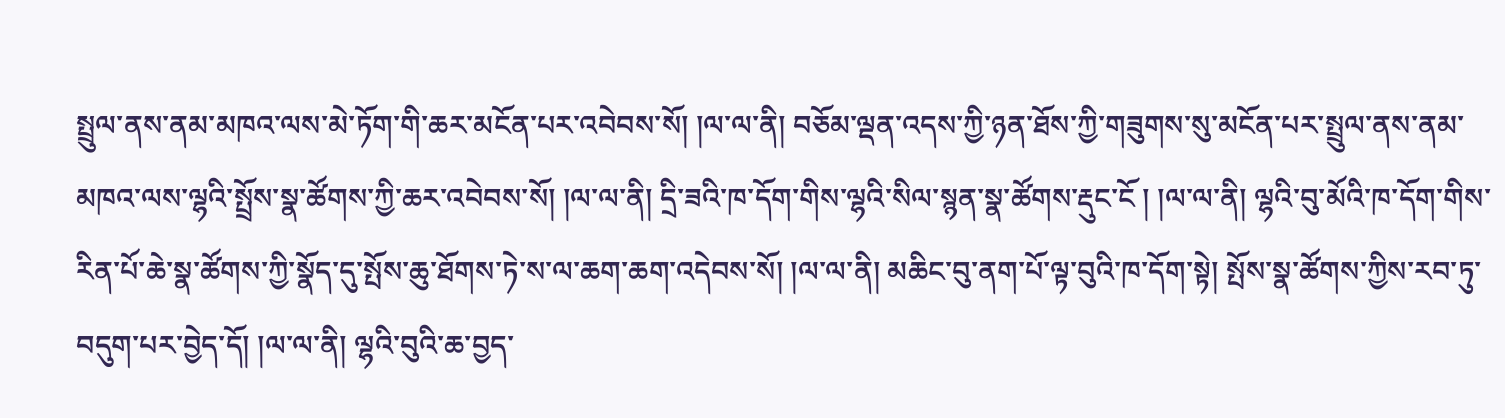སྤྲུལ་ནས་ནམ་མཁའ་ལས་མེ་ཏོག་གི་ཆར་མངོན་པར་འབེབས་སོ། །ལ་ལ་ནི། བཅོམ་ལྡན་འདས་ཀྱི་ཉན་ཐོས་ཀྱི་གཟུགས་སུ་མངོན་པར་སྤྲུལ་ནས་ནམ་མཁའ་ལས་ལྷའི་སྤྲོས་སྣ་ཚོགས་ཀྱི་ཆར་འབེབས་སོ། །ལ་ལ་ནི། དྲི་ཟའི་ཁ་དོག་གིས་ལྷའི་སིལ་སྙན་སྣ་ཚོགས་རྡུང་ངོ ། །ལ་ལ་ནི། ལྷའི་བུ་མོའི་ཁ་དོག་གིས་རིན་པོ་ཆེ་སྣ་ཚོགས་ཀྱི་སྣོད་དུ་སྤོས་ཆུ་ཐོགས་ཏེ་ས་ལ་ཆག་ཆག་འདེབས་སོ། །ལ་ལ་ནི། མཆིང་བུ་ནག་པོ་ལྟ་བུའི་ཁ་དོག་སྟེ། སྤོས་སྣ་ཚོགས་ཀྱིས་རབ་ཏུ་བདུག་པར་བྱེད་དོ། །ལ་ལ་ནི། ལྷའི་བུའི་ཆ་བྱད་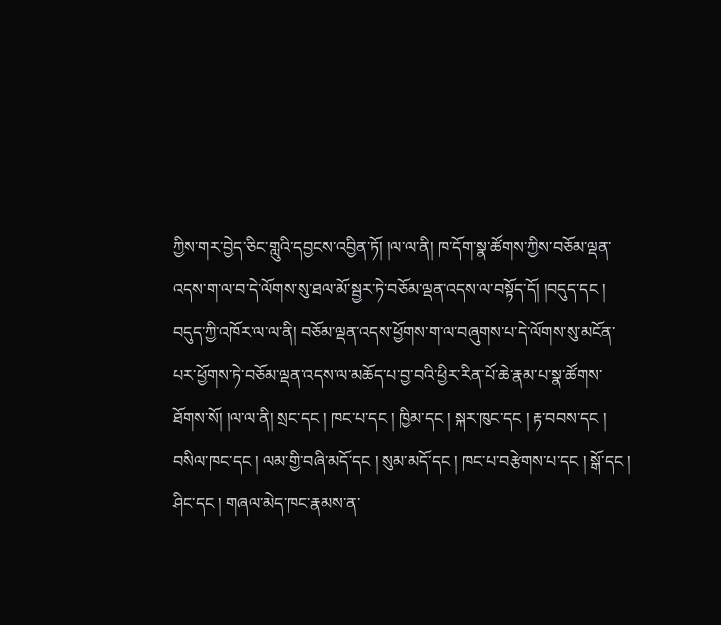ཀྱིས་གར་བྱེད་ཅིང་གླུའི་དབྱངས་འབྱིན་ཏོ། །ལ་ལ་ནི། ཁ་དོག་སྣ་ཚོགས་ཀྱིས་བཅོམ་ལྡན་འདས་ག་ལ་བ་དེ་ལོགས་སུ་ཐལ་མོ་སྦྱར་ཏེ་བཅོམ་ལྡན་འདས་ལ་བསྟོད་དོ། །བདུད་དང ། བདུད་ཀྱི་འཁོར་ལ་ལ་ནི། བཅོམ་ལྡན་འདས་ཕྱོགས་ག་ལ་བཞུགས་པ་དེ་ལོགས་སུ་མངོན་པར་ཕྱོགས་ཏེ་བཅོམ་ལྡན་འདས་ལ་མཆོད་པ་བྱ་བའི་ཕྱིར་རིན་པོ་ཆེ་རྣམ་པ་སྣ་ཚོགས་
ཐོགས་སོ། །ལ་ལ་ནི། སྲང་དང ། ཁང་པ་དང ། ཁྱིམ་དང ། སྐར་ཁུང་དང ། རྟ་བབས་དང ། བསིལ་ཁང་དང ། ལམ་གྱི་བཞི་མདོ་དང ། སུམ་མདོ་དང ། ཁང་པ་བརྩེགས་པ་དང ། སྒོ་དང ། ཤིང་དང ། གཞལ་མེད་ཁང་རྣམས་ན་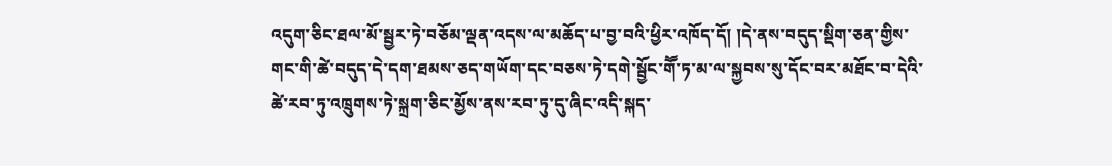འདུག་ཅིང་ཐལ་མོ་སྦྱར་ཏེ་བཅོམ་ལྡན་འདས་ལ་མཆོད་པ་བྱ་བའི་ཕྱིར་འཁོད་དོ། །དེ་ནས་བདུད་སྡིག་ཅན་གྱིས་གང་གི་ཚེ་བདུད་དེ་དག་ཐམས་ཅད་གཡོག་དང་བཅས་ཏེ་དགེ་སྦྱོང་གཽ་ཏ་མ་ལ་སྐྱབས་སུ་དོང་བར་མཐོང་བ་དེའི་ཚེ་རབ་ཏུ་འཁྲུགས་ཏེ་སྐྲག་ཅིང་མྱོས་ནས་རབ་ཏུ་དུ་ཞིང་འདི་སྐད་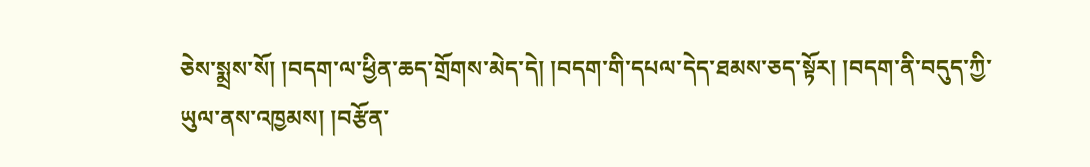ཅེས་སྨྲས་སོ། །བདག་ལ་ཕྱིན་ཆད་གྲོགས་མེད་དེ། །བདག་གི་དཔལ་དེད་ཐམས་ཅད་སྟོར། །བདག་ནི་བདུད་ཀྱི་ཡུལ་ནས་འཁྱམས། །བརྩོན་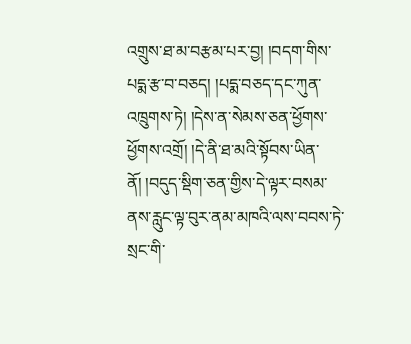འགྲུས་ཐ་མ་བརྩམ་པར་བྱ། །བདག་གིས་པདྨ་རྩ་བ་བཅད། །པདྨ་བཅད་དང་ཀུན་འཁྲུགས་ཏེ། །དེས་ན་སེམས་ཅན་ཕྱོགས་ཕྱོགས་འགྲོ། །དེ་ནི་ཐ་མའི་སྟོབས་ཡིན་ནོ། །བདུད་སྡིག་ཅན་གྱིས་དེ་ལྟར་བསམ་ནས་རླུང་ལྟ་བུར་ནམ་མཁའི་ལས་བབས་ཏེ་སྲང་གི་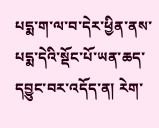པདྨ་ག་ལ་བ་དེར་ཕྱིན་ནས་པདྨ་དེའི་སྡོང་པོ་ཡན་ཆད་དབྱུང་བར་འདོད་ན། རེག་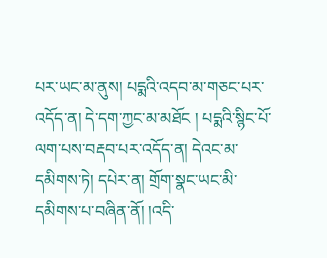པར་ཡང་མ་ནུས། པདྨའི་འདབ་མ་གཅང་པར་འདོད་ན། དེ་དག་ཀྱང་མ་མཐོང ། པདྨའི་སྙིང་པོ་ལག་པས་བརྡབ་པར་འདོད་ན། དེའང་མ་དམིགས་ཏེ། དཔེར་ན། གྲོག་སྣང་ཡང་མི་དམིགས་པ་བཞིན་ནོ། །འདི་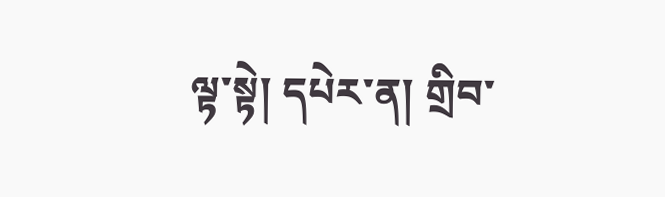ལྟ་སྟེ། དཔེར་ན། གྲིབ་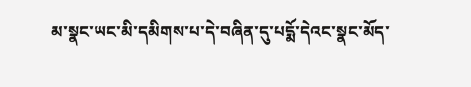མ་སྣང་ཡང་མི་དམིགས་པ་དེ་བཞིན་དུ་པདྨོ་དེའང་སྣང་མོད་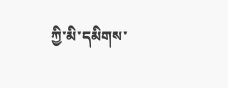ཀྱི་མི་དམིགས་